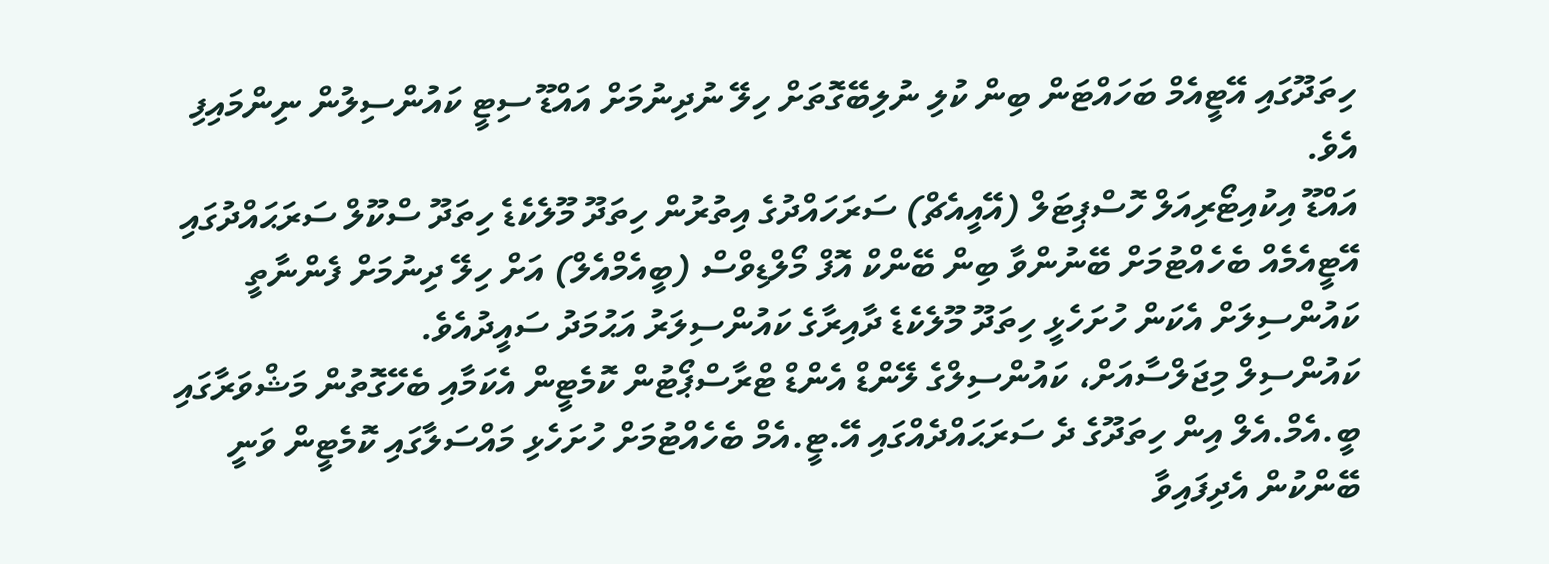ހިތަދޫގައި އޭޓީއެމް ބަހައްޓަން ބިން ކުލި ނުލިބޭގޮތަށް ހިލޭ ނުދިނުމަށް އައްޑޫ ސިޓީ ކައުންސިލުން ނިންމައިފި އެވެ.
އައްޑޫ އިކުއިޓޯރިއަލް ހޮސްޕިޓަލް (އޭއީއެޗް) ސަރަހައްދުގެ އިތުރުން ހިތަދޫ މޫލެކެޑެ ހިތަދޫ ސްކޫލް ސަރަޙައްދުގައި އޭޓީއެމެއް ބެހެއްޓުމަށް ބޭނުންވާ ބިން ބޭންކް އޮފް މޯލްޑިވްސް (ބީއެމްއެލް) އަށް ހިލޭ ދިނުމަށް ފެންނާތީ ކައުންސިލަށް އެކަން ހުށަހެޅީ ހިތަދޫ މޫލެކެޑެ ދާއިރާގެ ކައުންސިލަރު އަޙުމަދު ސައީދުއެވެ.
ކައުންސިލް މިޖަލްސާއަށް، ކައުންސިލްގެ ލޭންޑް އެންޑް ޓްރާސްޕޯޓުން ކޮމެޓީން އެކަމާއި ބެހޭގޮތުން މަޝްވަރާގައި ބީ.އެމް.އެލް އިން ހިތަދޫގެ ދެ ސަރަޙައްދެއްގައި އޭ.ޓީ.އެމް ބެހެއްޓުމަށް ހުށަހެޅި މައްސަލާގައި ކޮމެޓީން ވަނީ ބޭންކުން އެދިފައިވާ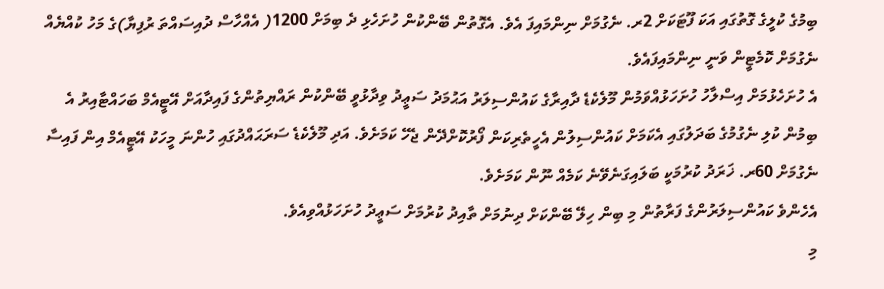ބިމުގެ ކުލީގެ ގޮތުގައި އަކަ ފޫޓަކަށް 2ރ. ނެގުމަށް ނިންމައިފަ އެވެ. އެގޮތުން ބޭންކުން ހުށަހެޅި ދެ ބިމަށް 1200( އެއްހާސް ދުއިސައްތަ ރުފިޔާ)ގެ މަހު ކުއްޔެއް ނެގުމަށް ކޮމެޓީން ވަނީ ނިންމައިފައެވެ.
އެ ހުށަހެޅުމަށް އިސްލާހު ހުށަހަޅުއްވަމުން މޫލެކެޑެ ދާއިރާގެ ކައުންސިލަރު އަޙުމަދު ސަޢީދު ވިދާޅުވީ ބޭންކުން ރައްޔިތުންގެ ފައިދާއަށް އޭޓީއެމް ބަހައްޓާއިރު އެ ބިމުން ކުލި ނެގުމުގެ ބަދަލުގައި އެކަމަށް ކައުންސިލުން އެހީތެރިކަން ފޯރުކޮށްދޭން ޖެހޭ ކަމަށެވެ. އަދި މޫލެކެޑެ ސަރަޙައްދުގައި ހުންނަ މީހަކު އޭޓީއެމް އިން ފައިސާ ނެގުމަށް 60ރ. ޚަރަދު ކުރުމަކީ ބަލައިގަނެވޭނެ ކަމެއް ނޫން ކަމަށެވެ.
އެހެންވެ ކައުންސިލަރުންގެ ފަރާތުން މި ބިން ހިލޭ ބޭންކަށް ދިނުމަށް ތާއިދު ކުރުމަށް ސަޢީދު ހުށަހަޅުއްވިއެވެ.
މި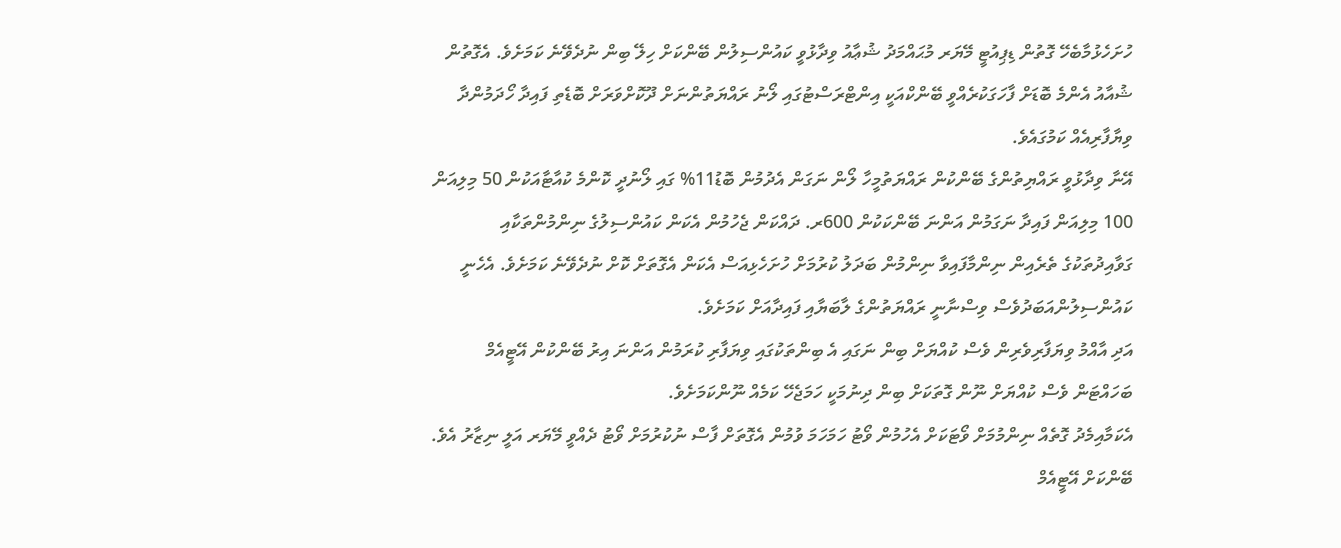ހުށަހެޅުމާބެހޭ ގޮތުން ޑިޕިއުޓީ މޭޔަރ މުޙައްމަދު ޝުޢާއު ވިދާޅުވީ ކައުންސިލުން ބޭންކަށް ހިލޭ ބިން ނުދެވޭނެ ކަމަށެވެ. އެގޮތުން ޝުއާއު އެންމެ ބޮޑަށް ފާހަގަކުރެއްވީ ބޭންކްއަކީ އިންޓްރަސްޓުގައި ލޯނު ރައްޔަތުންނަށް ދޫކޮށްވަރަށް ބޮޑެތި ފައިދާ ހޯދަމުންދާ ވިޔާފާރިއެއް ކަމުގައެވެ.
އޭނާ ވިދާޅުވީ ރައްޔިތުންގެ ބޭންކުން ރައްޔަތުމީހާ ލޯން ނަގަން އެދުމުން ބޮޑު11% ގައި ލޯނުދީ ކޮންމެ ކުއާޓާއަކުން 50 މިލިއަން 100 މިލިއަން ފައިދާ ނަގަމުން އަންނަ ބޭންކަކުން 600ރ. ދައްކަން ޖެހުމުން އެކަން ކައުންސިލުގެ ނިންމުންތަކާއި ގަވާއިދުތަކުގެ ތެރެއިން ނިންމާފައިވާ ނިންމުން ބަދަލު ކުރުމަށް ހުށަހެޅިއަސް އެކަން އެގޮތަށް ކޮށް ނުދެވޭނެ ކަމަށެވެ. އެހެނީ ކައުންސިލުންއަބަދުވެސް ވިސްނާނީ ރައްޔަތުންގެ ލާބަޔާއި ފައިދާއަށް ކަމަށެވެ.
އަދި އާއްމު ވިޔަފާރިވެރިން ވެސް ކުއްޔަށް ބިން ނަގައި އެ ބިންތަކުގައި ވިޔަފާރި ކުރަމުން އަންނަ އިރު ބޭންކުން އޭޓީއެމް ބަހައްޓަން ވެސް ކުއްޔަށް ނޫން ގޮތަކަށް ބިން ދިނުމަކީ ހަމަޖެހޭ ކަމެއް ނޫންކަމަށެވެ.
އެކަމާއިމެދު ގޮތެއް ނިންމުމަށް ވޯޓަކަށް އެހުމުން ވޯޓު ހަމަހަމަ ވުމުން އެގޮތަށް ފާސް ނުކުރުމަށް ވޯޓު ދެއްވީ މޭޔަރ އަލީ ނިޒާރު އެވެ.
ބޭންކަށް އޭޓީއެމް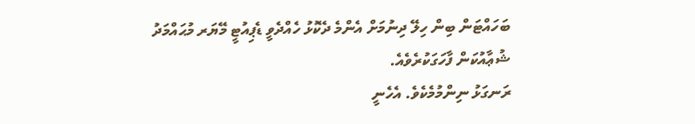ބަހައްޓަން ބިން ހިލޭ ދިނުމަށް އެންމެ ދެކޮޅު ހެއްދެވީ ޑެޕިއުޓީ މޭޔަރ މުޙައްމަދު ޝުޢާއުކަން ފާހަގަކުރެވެއެ.
ރަނގަޅު ނިންމުމެކެވެ. އެހެނީ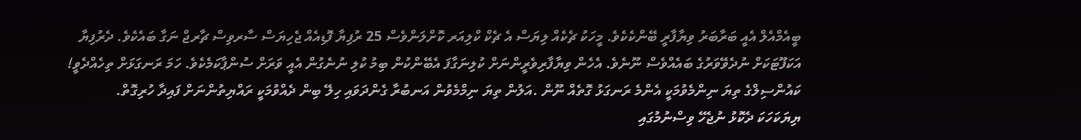ބީއެމްއެލް އެއީ ބަރާބަރު ވިޔާފާރީ ބޭންކެކެވެ. މީހަކު ޗެކެއް ލިޔަސް އެ ޗެކް ކްލިއަރ ކޮށްލަންވެސް 25 ރުފިޔާ ފޮޑިއެއް ޖެހިޔަސް ސާރވިސް ޗާރޖް ނަގާ ބައެކެވެ. ދެރުފިޔާ އަކަފޫޓަކަށް ނުދެވޭވަރުގެ ބައެއްވެސް ނޫނެވެ. އެހެން ވިޔާފާރިވެރީންނަށް ކުލިނަގާފަ އެބޭންކުން ބިމު ކުލި ނުނެގުން އެއީ ވަރަށް ސުންޕާކަމެކެވެ. ހަމަ ރަނގަޅަށް ތިހެއްދެވީ!
ކައުންސިލްގެ ތިޔަ ނިންމެވުމަކީ އެންމެ ރަނގަޅު ގޮތެއް ނޫން .އަލުން ތިޔަ ނިމްމެވުން އަނބުރާ ގެންދަވައި ހިލޭ ބިން ދެއްވުމަކީ ރައްޔިތުންނަށް ފައިދާ ހުރިގޮތް.
ޔިޔަކަހަކަ ދެކޮޅު ނުޖެހޭ ވިސްނުމުގައި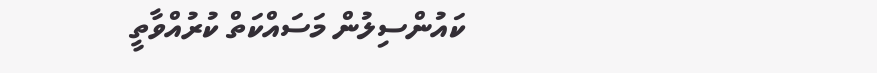ކައުންސިލުން މަސައްކަތް ކުރުއްވާތީ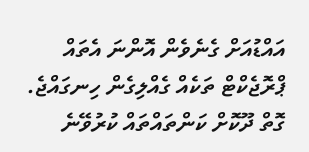އައްޑުއަށް ގެނެވެން އޮންނަ އެތައް ޕްރޮޖެކްޓް ތަކެއް ގެއްލިގެން ހިނގައްޖެ.
ގޮތް ދޫކޮށް ކަންތައްތައް ކުރުވޭނެ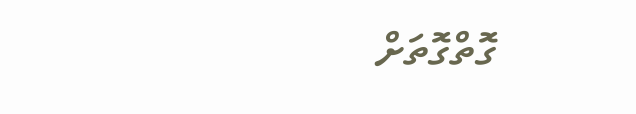ގޮތްގޮތަށް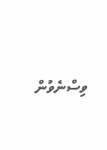ވިސްނެވުން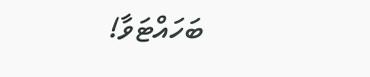ބަހައްޓަވާ!